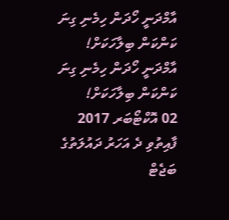އާމްދަނީ ހޯދަން ހިމެނި ގިނަ ކަންކަން ބިލާހަކަށް!
އާމްދަނީ ހޯދަން ހިމެނި ގިނަ ކަންކަން ބިލާހަކަށް!
02 އޮކްޓޯބަރ 2017
ފާއިތުވި ދެ އަހަރު ދައުލަތުގެ ބަޖެޓް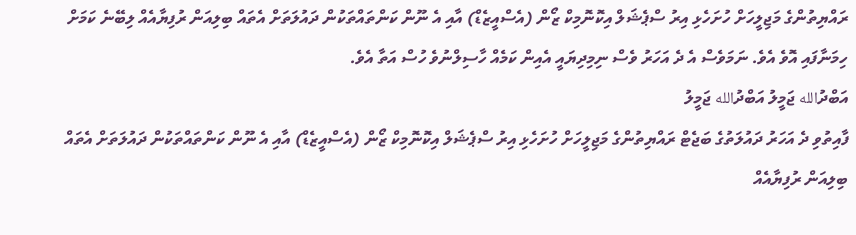ރައްޔިތުންގެ މަޖިލީހަށް ހުށަހެޅި އިރު ސްޕެޝަލް އިކޮނޮމިކް ޒޯން (އެސްއީޒެޑް) އާއި އެ ނޫން ކަންތައްތަކުން ދައުލަތަށް އެތައް ބިލިއަން ރުފިޔާއެއް ލިބޭނެ ކަމަށް ހިމަނާފައި އޮވެ އެވެ. ނަމަވެސް އެ ދެ އަހަރު ވެސް ނިމިދިޔައީ އެއިން ކަމެއް ހާސިލްނުވެ ހުސް އަތާ އެވެ.
އަބްދުالله ޖަމީލު އަބްދުالله ޖަމީލު
ފާއިތުވި ދެ އަހަރު ދައުލަތުގެ ބަޖެޓް ރައްޔިތުންގެ މަޖިލީހަށް ހުށަހެޅި އިރު ސްޕެޝަލް އިކޮނޮމިކް ޒޯން (އެސްއީޒެޑް) އާއި އެ ނޫން ކަންތައްތަކުން ދައުލަތަށް އެތައް ބިލިއަން ރުފިޔާއެއް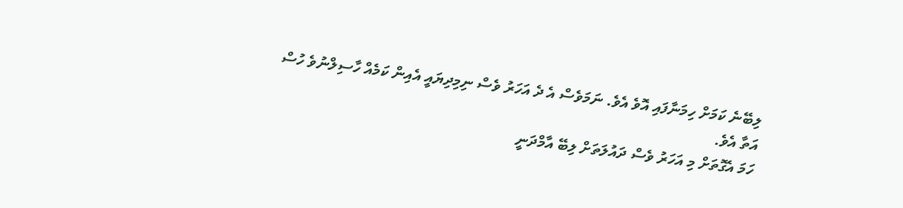ލިބޭނެ ކަމަށް ހިމަނާފައި އޮވެ އެވެ. ނަމަވެސް އެ ދެ އަހަރު ވެސް ނިމިދިޔައީ އެއިން ކަމެއް ހާސިލްނުވެ ހުސް އަތާ އެވެ.
ހަމަ އެގޮތަށް މި އަހަރު ވެސް ދައުލަތަށް ލިބޭ އާމްދަނީ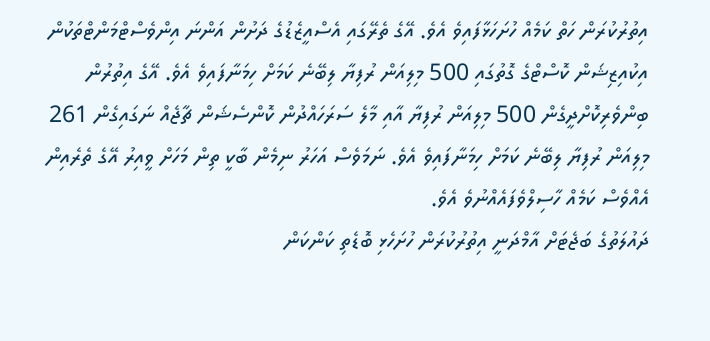އިތުރުކުރަން ހަތް ކަމެއް ހުށަހަޅާފައިވެ އެވެ. އޭގެ ތެރޭގައި އެސްއީޒެޑުގެ ދަށުން އަންނަ އިންވެސްޓްމަންޓްތަކުން އިކުއިޒިޝަން ކޮސްޓްގެ ގޮތުގައި 500 މިލިއަން ރުފިޔާ ލިބޭނެ ކަމަށް ހިމަނާފައިވެ އެވެ. އޭގެ އިތުރުން ބިންވެރިކޮށްދީގެން 500 މިލިއަން ރުފިޔާ އާއި މާލެ ސަރަހައްދުން ކޮންސެޝަން ޗާޖެއް ނަގައިގެން 261 މިލިއަން ރުފިޔާ ލިބޭނެ ކަމަށް ހިމަނާފައިވެ އެވެ. ނަމަވެސް އަހަރު ނިމެން ބާކީ ތިން މަހަށް ވީއިރު އޭގެ ތެރެއިން އެއްވެސް ކަމެއް ހާސިލްވެފައެއްނުވެ އެވެ.
ދައުލަތުގެ ބަޖެޓަށް އާމްދަނީ އިތުރުކުރަން ހުށަހެޅި ބޮޑެތި ކަންކަން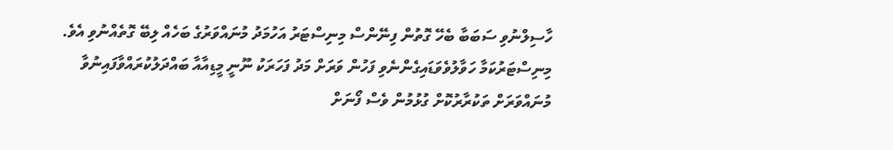ހާސިލްނުވި ސަބަބާ ބެހޭ ގޮތުން ފިނޭންސް މިނިސްޓަރު އަހުމަދު މުނައްވަރުގެ ބަހެއް ލިބޭ ގޮތެއްނުވި އެވެ. މިނިސްޓަރުކަމާ ހަވާލުވެވަޑައިގެންނެވި ފަހުން ވަރަށް މަދު ފަހަރަކު ނޫނީ މީޑިއާއާ ބައްދަލުކުރައްވާފައިނުވާ މުނައްވަރަށް ތަކުރާރުކޮށް ގުޅުމުން ވެސް ފޯނަށް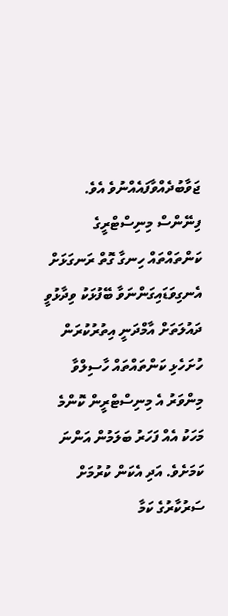ޖަވާބުދެއްވާފައެއްނުވެ އެވެ.
ފިނޭންސް މިނިސްޓްރީގެ ކަންތައްތައް ހިނގާ ގޮތް ރަނގަޅަށް އެނގިވަޑައިގަންނަވާ ބޭފުޅަކު ވިދާޅުވީ ދައުލަތަށް އާމްދަނީ އިތުރުކުރަން ހުށަހެޅި ކަންތައްތައް ހާސިލްވާ މިންވަރު އެ މިނިސްޓްރީން ކޮންމެ މަހަކު އެއް ފަހަރު ބަލަމުން އަންނަ ކަމަށެވެ. އަދި އެކަން ކުރުމަށް ސަރުކާރުގެ ކަމާ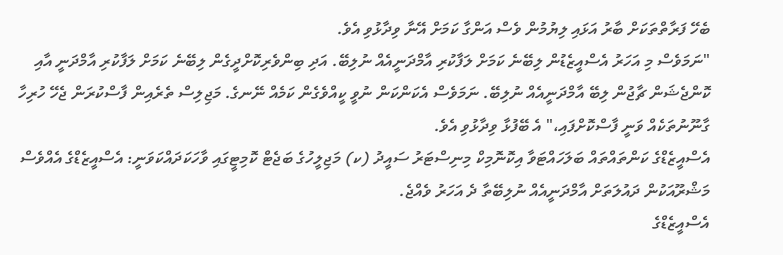ބެހޭ ފަރާތްތަކަށް ބާރު އަޅައި ލިޔުމުން ވެސް އަންގާ ކަމަށް އޭނާ ވިދާޅުވި އެވެ.
"ނަމަވެސް މި އަހަރު އެސްއީޒެޑުން ލިބޭނެ ކަމަށް ލަފާކުރި އާމްދަނީއެއް ނުލިބޭ. އަދި ބިންވެރިކޮށްދީގެން ލިބޭނެ ކަމަށް ލަފާކުރި އާމްދަނީ އާއި ކޮންޖެޝަން ޗާޖުން ލިބޭ އާމްދަނީއެއް ނުލިބޭ. ނަމަވެސް އެކަންކަން ނުވީ ކީއްވެގެން ކަމެއް ނޭނގެ. މަޖިލިސް ތެރެއިން ފާސްކުރަން ޖެހޭ ހުރިހާ ގާނޫނުތަކެއް ވަނީ ފާސްކޮށްފައި،" އެ ބޭފުޅާ ވިދާޅުވި އެވެ.
އެސްއީޒެޑްގެ ކަންތައްތައް ބަލަހައްޓަވާ އިކޮނޮމިކް މިނިސްޓަރު ސައީދު (ކ) މަޖިލީހުގެ ބަޖެޓް ކޮމިޓީގައި ވާހަކަދައްކަވަނީ: އެސްއީޒެޑްގެ އެއްވެސް މަޝްރޫއަކުން ދައުލަތަށް އާމްދަނީއެއް ނުލިބޭތާ ދެ އަހަރު ވެއްޖެ.
އެސްއީޒެޑްގެ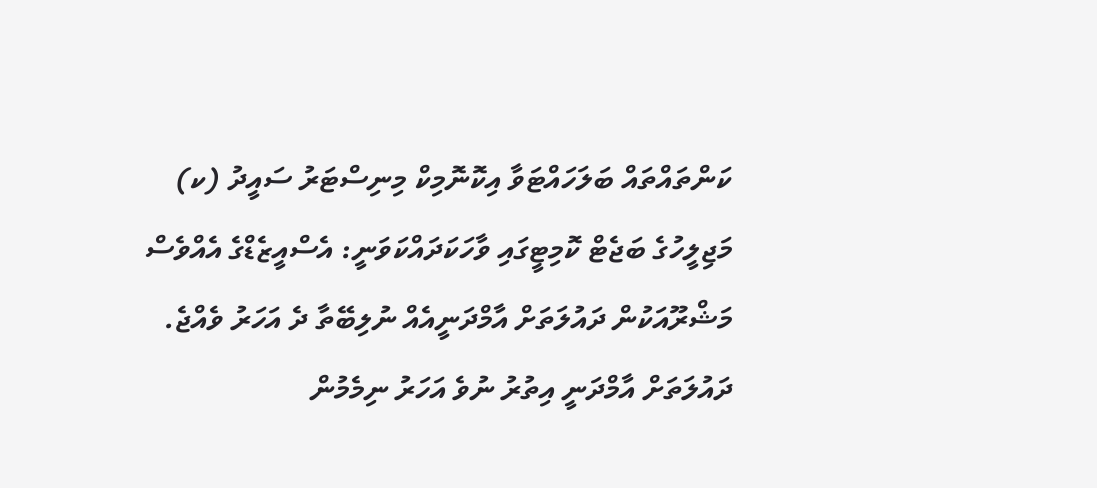ކަންތައްތައް ބަލަހައްޓަވާ އިކޮނޮމިކް މިނިސްޓަރު ސައީދު (ކ) މަޖިލީހުގެ ބަޖެޓް ކޮމިޓީގައި ވާހަކަދައްކަވަނީ: އެސްއީޒެޑްގެ އެއްވެސް މަޝްރޫއަކުން ދައުލަތަށް އާމްދަނީއެއް ނުލިބޭތާ ދެ އަހަރު ވެއްޖެ.
ދައުލަތަށް އާމްދަނީ އިތުރު ނުވެ އަހަރު ނިމެމުން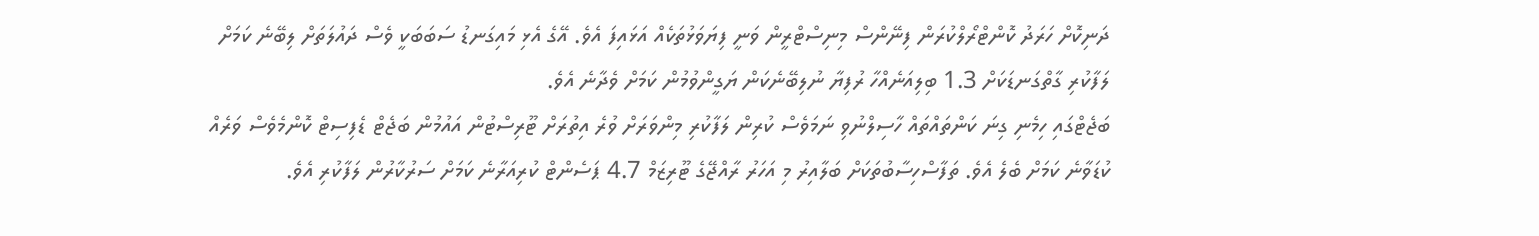ދަނިކޮށް ހަރަދު ކޮންޓްރޯލްކުރަން ފިނޭންސް މިނިސްޓްރީން ވަނީ ފިޔަވަޅުތަކެއް އަޅައިފަ އެވެ. އޭގެ އެޅި މައިގަނޑު ސަބަބަކީ ވެސް ދައުލަތަށް ލިބޭނެ ކަމަށް ލަފާކުރި ގާތްގަނޑަކަށް 1.3 ބިލިއަނެއްހާ ރުފިޔާ ނުލިބޭނެކަން ޔަގީންވުމުން ކަމަށް ވެދާނެ އެވެ.
ބަޖެޓްގައި ހިމެނި ގިނަ ކަންތައްތައް ހާސިލްނުވި ނަމަވެސް ކުރިން ލަފާކުރި މިންވަރަށް ވުރެ އިތުރަށް ޓޫރިސްޓުން އައުމުން ބަޖެޓް ޑެފިސިޓް ކޮންމެވެސް ވަރެއް ކުޑަވާނެ ކަމަށް ބެލެ އެވެ. ތަފާސްހިސާބުތަކަށް ބަލާއިރު މި އަހަރު ރާއްޖޭގެ ޓޫރިޒަމް 4.7 ޕަސެންޓް ކުރިއަރާނެ ކަމަށް ސަރުކާރުން ލަފާކުރި އެވެ.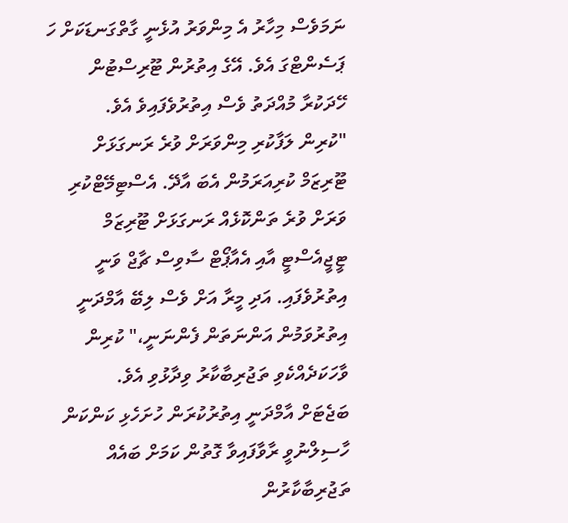ނަމަވެސް މިހާރު އެ މިންވަރު އުޅެނީ ގާތްގަނޑަކަށް ހަ ޕަސެންޓްގަ އެވެ. އޭގެ އިތުރުން ޓޫރިސްޓުން ހޭދަކުރާ މުއްދަތު ވެސް އިތުރުވެފައިވެ އެވެ.
"ކުރިން ލަފާކުރި މިންވަރަށް ވުރެ ރަނގަޅަށް ޓޫރިޒަމް ކުރިއަރަމުން އެބަ އާދޭ. އެސްޓިމޭޓްކުރި ވަރަށް ވުރެ ތަންކޮޅެއް ރަނގަޅަށް ޓޫރިޒަމް ޓީޖީއެސްޓީ އާއި އެއާޕޯޓް ސާވިސް ޗާޖް ވަނީ އިތުރުވެފައި. އަދި މީރާ އަށް ވެސް ލިބޭ އާމްދަނީ އިތުރުވަމުން އަންނަތަން ފެންނަނީ،" ކުރިން ވާހަކަދެއްކެވި ތަޖުރިބާކާރު ވިދާޅުވި އެވެ.
ބަޖެޓަށް އާމްދަނީ އިތުރުކުރަން ހުށަހެޅި ކަންކަން ހާސިލްނުވީ ރާވާފައިވާ ގޮތުން ކަމަށް ބައެއް ތަޖުރިބާކާރުން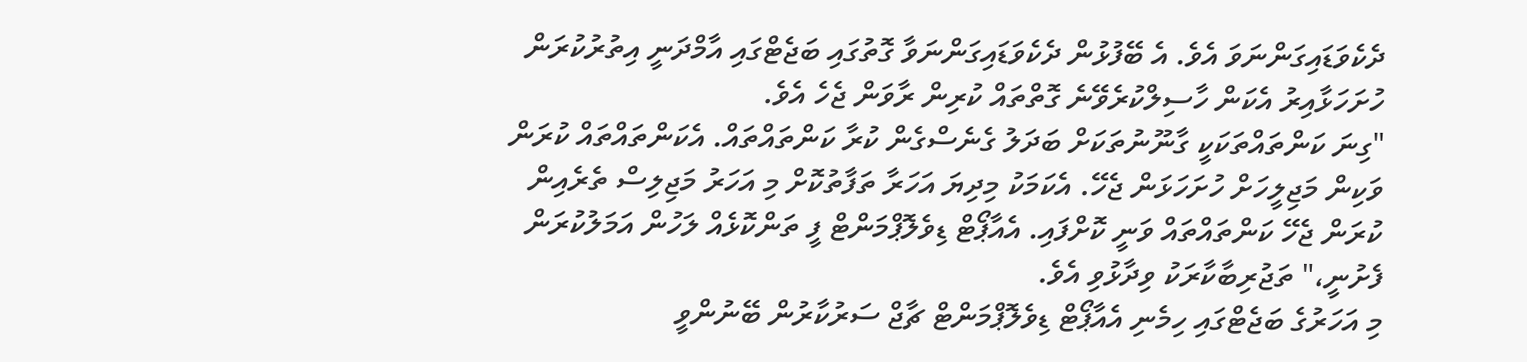ދެކެވަޑައިގަންނަވަ އެވެ. އެ ބޭފުޅުން ދެކެވަޑައިގަންނަވާ ގޮތުގައި ބަޖެޓްގައި އާމްދަނީ އިތުރުކުރަން ހުށަހަޅާއިރު އެކަން ހާސިލްކުރެވޭނެ ގޮތްތައް ކުރިން ރާވަން ޖެހެ އެވެ.
"ގިނަ ކަންތައްތަކަކީ ގާނޫނުތަކަށް ބަދަލު ގެނެސްގެން ކުރާ ކަންތައްތައް. އެކަންތައްތައް ކުރަން ވަކިން މަޖިލީހަށް ހުށަހަޅަން ޖެހޭ. އެކަމަކު މިދިޔަ އަހަރާ ތަފާތުކޮށް މި އަހަރު މަޖިލިސް ތެރެއިން ކުރަން ޖެހޭ ކަންތައްތައް ވަނީ ކޮށްފައި. އެއާޕޯޓް ޑިވެލޮޕްމަންޓް ފީ ތަންކޮޅެއް ލަހުން އަމަލުކުރަން ފެށުނީ،" ތަޖުރިބާކާރަކު ވިދާޅުވި އެވެ.
މި އަހަރުގެ ބަޖެޓްގައި ހިމެނި އެއާޕޯޓް ޑިވެލޮޕްމަންޓް ޗާޖް ސަރުކާރުން ބޭނުންވީ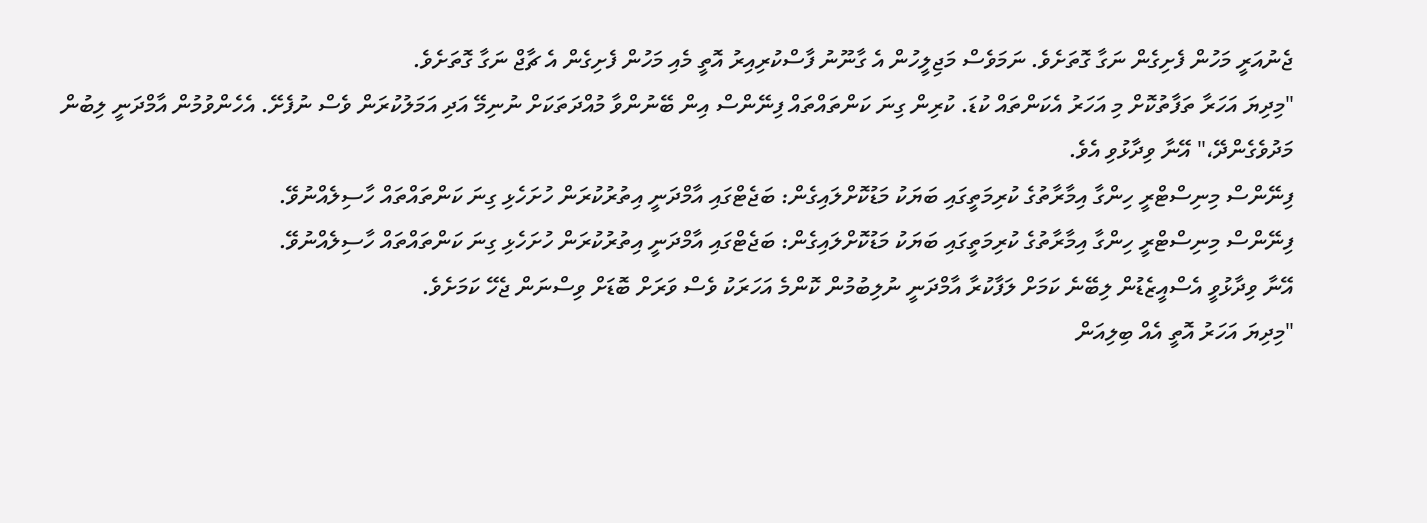ޖެނުއަރީ މަހުން ފެށިގެން ނަގާ ގޮތަށެވެ. ނަމަވެސް މަޖިލީހުން އެ ގާނޫނު ފާސްކުރިއިރު އޮތީ މެއި މަހުން ފެށިގެން އެ ޗާޖް ނަގާ ގޮތަށެވެ.
"މިދިޔަ އަހަރާ ތަފާތުކޮށް މި އަހަރު އެކަންތައް ކުޑަ. ކުރިން ގިނަ ކަންތައްތައް ފިނޭންސް އިން ބޭނުންވާ މުއްދަތަކަށް ނުނިމޭ އަދި އަމަލުކުރަން ވެސް ނުފެށޭ. އެހެންވުމުން އާމްދަނީ ލިބުން މަދުވެގެންދޭ،" އޭނާ ވިދާޅުވި އެވެ.
ފިނޭންސް މިނިސްޓްރީ ހިންގާ އިމާރާތުގެ ކުރިމަތީގައި ބަޔަކު މަޑުކޮށްލައިގެން: ބަޖެޓްގައި އާމްދަނީ އިތުރުކުރަން ހުށަހެޅި ގިނަ ކަންތައްތައް ހާސިލެއްނުވޭ.
ފިނޭންސް މިނިސްޓްރީ ހިންގާ އިމާރާތުގެ ކުރިމަތީގައި ބަޔަކު މަޑުކޮށްލައިގެން: ބަޖެޓްގައި އާމްދަނީ އިތުރުކުރަން ހުށަހެޅި ގިނަ ކަންތައްތައް ހާސިލެއްނުވޭ.
އޭނާ ވިދާޅުވީ އެސްއީޒެޑުން ލިބޭނެ ކަމަށް ލަފާކުރާ އާމްދަނީ ނުލިބުމުން ކޮންމެ އަހަރަކު ވެސް ވަރަށް ބޮޑަށް ވިސްނަން ޖެހޭ ކަމަށެވެ.
"މިދިޔަ އަހަރު އޮތީ އެއް ބިލިއަން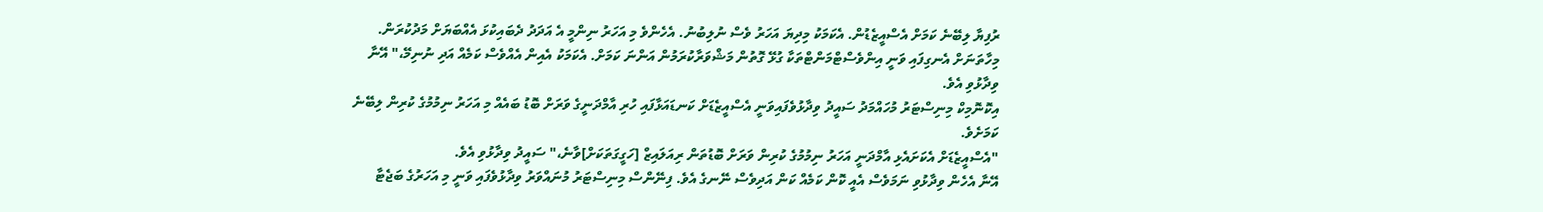ރުފިޔާ ލިބޭނެ ކަމަށް އެސްއީޒެޑުން. އެކަމަކު މިދިޔަ އަހަރު ވެސް ނުލިބުނު. އެހެންވެ މި އަހަރު ނިންމީ އެ އަދަދު ދެބައިކުޅަ އެއްބަޔަށް މަދުކުރަން. މިހާތަނަށް އެނގިފައި ވަނީ އިންވެސްޓްމަންޓްތަކާ ގުޅޭ ގޮތުން މަޝްވަރާކުރަމުން އަންނަ ކަމަށް. އެކަމަކު އެއިން އެއްވެސް ކަމެއް އަދި ނުނިމޭ،" އޭނާ ވިދާޅުވި އެވެ.
އިކޮނޮމިކް މިނިސްޓަރު މުހައްމަދު ސައީދު ވިދާޅުވެފައިވަނީ އެސްއީޒެޑަށް ކަނޑައަޅާފައި ހުރި އާމްދަނީގެ ވަރަށް ބޮޑު ބައެއް މި އަހަރު ނިމުމުގެ ކުރިން ލިބޭނެ ކަމަށެވެ.
"އެސްއީޒެޑަށް އެކަށައެޅި އާމްދަނީ އަހަރު ނިމުމުގެ ކުރިން ވަރަށް ބޮޑުތަން ރިއަލައިޒް [ހަގީގަތަކަށް]ވާނެ،" ސައީދު ވިދާޅުވި އެވެ.
އޭނާ އެހެން ވިދާޅުވި ނަމަވެސް އެއީ ކޮން ކަމެއް ކަން އަދިވެސް ނޭނގެ އެވެ. ފިނޭންސް މިނިސްޓަރު މުނައްވަރު ވިދާޅުވެފައި ވަނީ މި އަހަރުގެ ބަޖެޓާ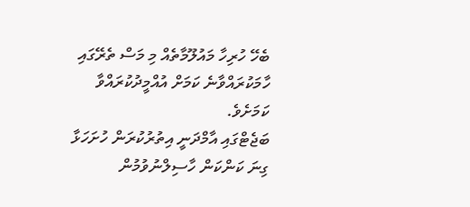ބެހޭ ހުރިހާ މައުލޫމާތެއް މި މަސް ތެރޭގައި ހާމަކުރައްވާނެ ކަމަށް އުއްމީދުކުރައްވާ ކަމަށެވެ.
ބަޖެޓްގައި އާމްދަނީ އިތުރުކުރަން ހުށަހަޅާ ގިނަ ކަންކަން ހާސިލްނުވުމުން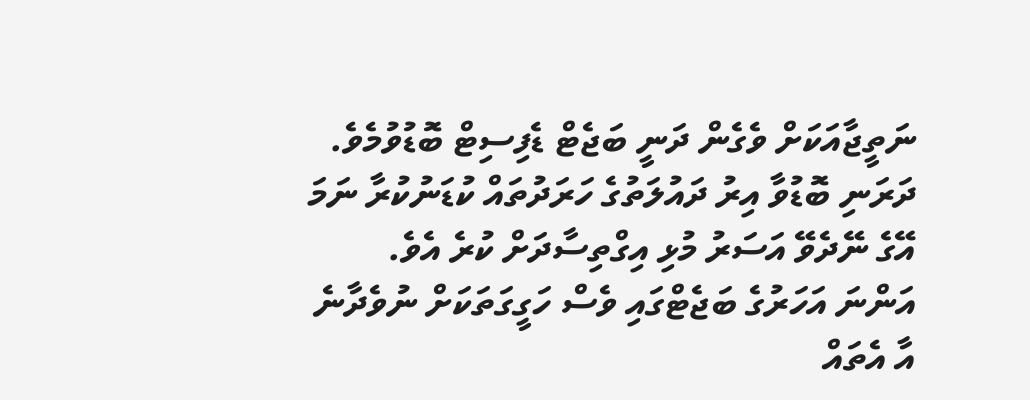ނަތީޖާއަކަށް ވެގެން ދަނީ ބަޖެޓް ޑެފިސިޓް ބޮޑުވުމެވެ. ދަރަނި ބޮޑުވާ އިރު ދައުލަތުގެ ހަރަދުތައް ކުޑަނުކުރާ ނަމަ އޭގެ ނޭދެވޭ އަސަރު މުޅި އިގްތިސާދަށް ކުރެ އެވެ.
އަންނަ އަހަރުގެ ބަޖެޓްގައި ވެސް ހަގީގަތަކަށް ނުވެދާނެ އާ އެތައް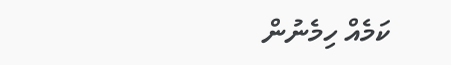ކަމެއް ހިމެނުން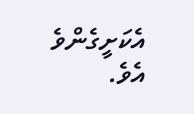އެކަށީގެންވެ އެވެ.